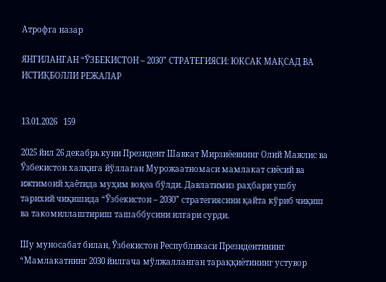Атрофга назар

ЯНГИЛАНГАН “ЎЗБЕКИСТОН – 2030” СТРАТЕГИЯСИ: ЮКСАК МАҚСАД ВА ИСТИҚБОЛЛИ РЕЖАЛАР


13.01.2026   159

2025 йил 26 декабрь куни Президент Шавкат Мирзиёевнинг Олий Мажлис ва Ўзбекистон халқига йўллаган Мурожаатномаси мамлакат сиёсий ва ижтимоий ҳаётида муҳим воқеа бўлди. Давлатимиз раҳбари ушбу тарихий чиқишида “Ўзбекистон – 2030” стратегиясини қайта кўриб чиқиш ва такомиллаштириш ташаббусини илгари сурди.

Шу муносабат билан, Ўзбекистон Республикаси Президентининг “Мамлакатнинг 2030 йилгача мўлжалланган тараққиётининг устувор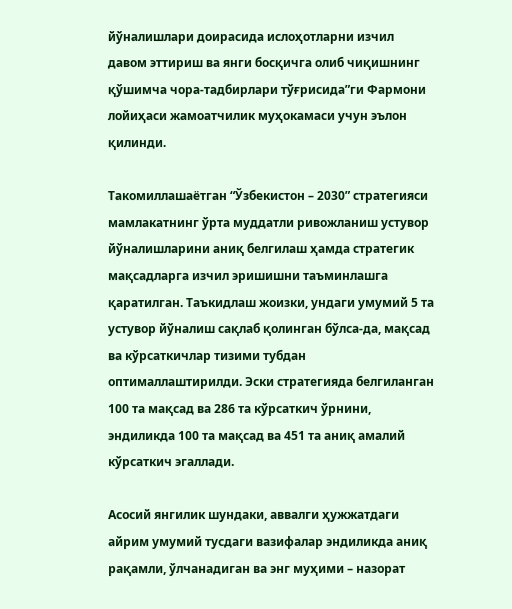йўналишлари доирасида ислоҳотларни изчил давом эттириш ва янги босқичга олиб чиқишнинг қўшимча чора-тадбирлари тўғрисида”ги Фармони лойиҳаси жамоатчилик муҳокамаси учун эълон қилинди.

Такомиллашаётган “Ўзбекистон – 2030” стратегияси мамлакатнинг ўрта муддатли ривожланиш устувор йўналишларини аниқ белгилаш ҳамда стратегик мақсадларга изчил эришишни таъминлашга қаратилган. Таъкидлаш жоизки, ундаги умумий 5 та устувор йўналиш сақлаб қолинган бўлса-да, мақсад ва кўрсаткичлар тизими тубдан оптималлаштирилди. Эски стратегияда белгиланган 100 та мақсад ва 286 та кўрсаткич ўрнини, эндиликда 100 та мақсад ва 451 та аниқ амалий кўрсаткич эгаллади.

Асосий янгилик шундаки, аввалги ҳужжатдаги айрим умумий тусдаги вазифалар эндиликда аниқ рақамли, ўлчанадиган ва энг муҳими – назорат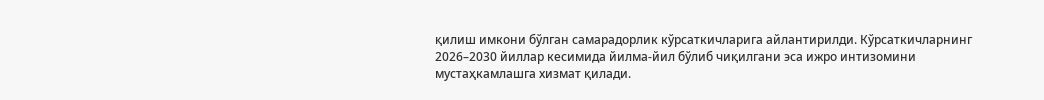қилиш имкони бўлган самарадорлик кўрсаткичларига айлантирилди. Кўрсаткичларнинг 2026–2030 йиллар кесимида йилма-йил бўлиб чиқилгани эса ижро интизомини мустаҳкамлашга хизмат қилади.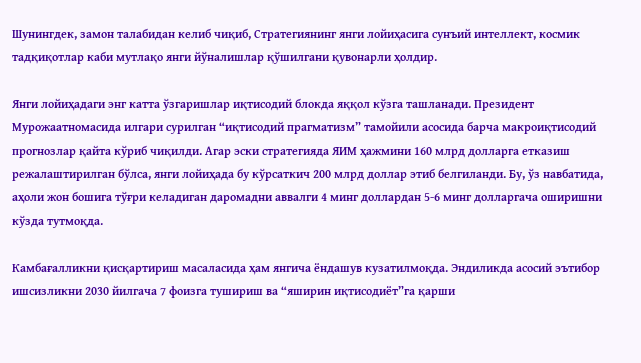Шунингдек, замон талабидан келиб чиқиб, Стратегиянинг янги лойиҳасига сунъий интеллект, космик тадқиқотлар каби мутлақо янги йўналишлар қўшилгани қувонарли ҳолдир.

Янги лойиҳадаги энг катта ўзгаришлар иқтисодий блокда яққол кўзга ташланади. Президент Мурожаатномасида илгари сурилган “иқтисодий прагматизм” тамойили асосида барча макроиқтисодий прогнозлар қайта кўриб чиқилди. Агар эски стратегияда ЯИМ ҳажмини 160 млрд долларга етказиш режалаштирилган бўлса, янги лойиҳада бу кўрсаткич 200 млрд доллар этиб белгиланди. Бу, ўз навбатида, аҳоли жон бошига тўғри келадиган даромадни аввалги 4 минг доллардан 5-6 минг долларгача оширишни кўзда тутмоқда.

Камбағалликни қисқартириш масаласида ҳам янгича ёндашув кузатилмоқда. Эндиликда асосий эътибор ишсизликни 2030 йилгача 7 фоизга тушириш ва “яширин иқтисодиёт”га қарши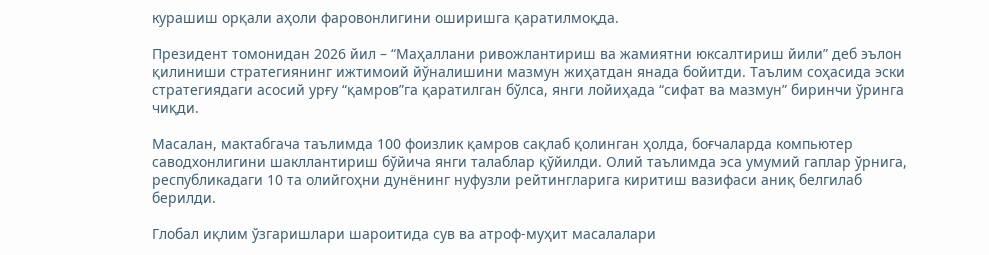курашиш орқали аҳоли фаровонлигини оширишга қаратилмоқда.

Президент томонидан 2026 йил – “Маҳаллани ривожлантириш ва жамиятни юксалтириш йили” деб эълон қилиниши стратегиянинг ижтимоий йўналишини мазмун жиҳатдан янада бойитди. Таълим соҳасида эски стратегиядаги асосий урғу “қамров”га қаратилган бўлса, янги лойиҳада “сифат ва мазмун” биринчи ўринга чиқди.

Масалан, мактабгача таълимда 100 фоизлик қамров сақлаб қолинган ҳолда, боғчаларда компьютер саводхонлигини шакллантириш бўйича янги талаблар қўйилди. Олий таълимда эса умумий гаплар ўрнига, республикадаги 10 та олийгоҳни дунёнинг нуфузли рейтингларига киритиш вазифаси аниқ белгилаб берилди.

Глобал иқлим ўзгаришлари шароитида сув ва атроф-муҳит масалалари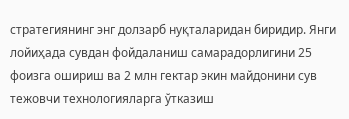стратегиянинг энг долзарб нуқталаридан биридир. Янги лойиҳада сувдан фойдаланиш самарадорлигини 25 фоизга ошириш ва 2 млн гектар экин майдонини сув тежовчи технологияларга ўтказиш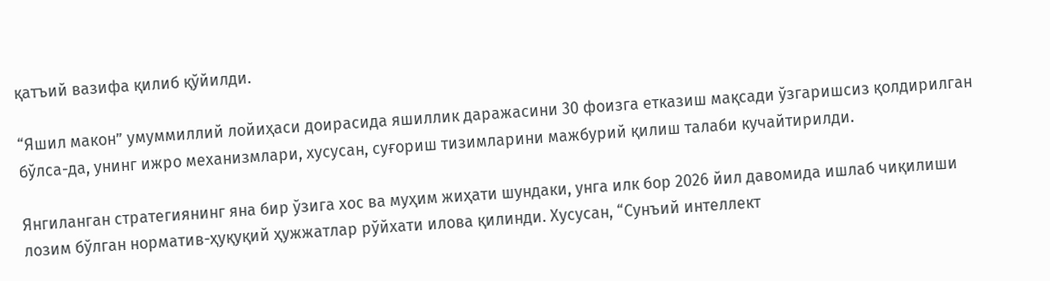қатъий вазифа қилиб қўйилди.

“Яшил макон” умуммиллий лойиҳаси доирасида яшиллик даражасини 30 фоизга етказиш мақсади ўзгаришсиз қолдирилган бўлса-да, унинг ижро механизмлари, хусусан, суғориш тизимларини мажбурий қилиш талаби кучайтирилди.

Янгиланган стратегиянинг яна бир ўзига хос ва муҳим жиҳати шундаки, унга илк бор 2026 йил давомида ишлаб чиқилиши лозим бўлган норматив-ҳуқуқий ҳужжатлар рўйхати илова қилинди. Хусусан, “Сунъий интеллект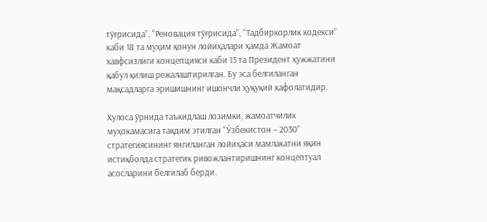тўғрисида”, “Реновация тўғрисида”, “Тадбиркорлик кодекси” каби 18 та муҳим қонун лойиҳалари ҳамда Жамоат хавфсизлиги концепцияси каби 13 та Президент ҳужжатини қабул қилиш режалаштирилган. Бу эса белгиланган мақсадларга эришишнинг ишончли ҳуқуқий кафолатидир.

Хулоса ўрнида таъкидлаш лозимки, жамоатчилик муҳокамасига тақдим этилган “Ўзбекистон – 2030” стратегиясининг янгиланган лойиҳаси мамлакатни яқин истиқболда стратегик ривожлантиришнинг концептуал асосларини белгилаб берди.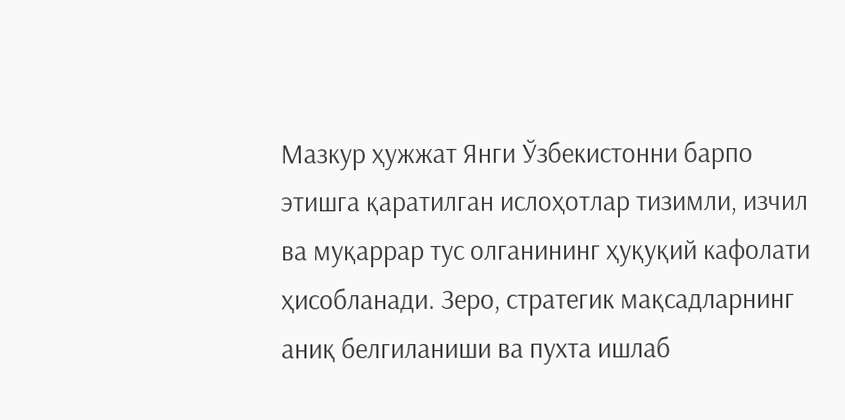Мазкур ҳужжат Янги Ўзбекистонни барпо этишга қаратилган ислоҳотлар тизимли, изчил ва муқаррар тус олганининг ҳуқуқий кафолати ҳисобланади. Зеро, стратегик мақсадларнинг аниқ белгиланиши ва пухта ишлаб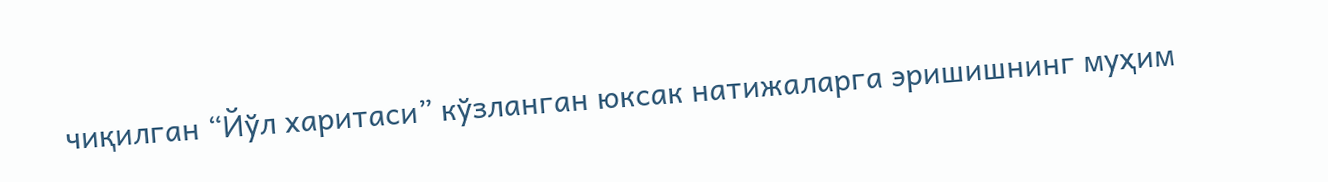чиқилган “Йўл харитаси” кўзланган юксак натижаларга эришишнинг муҳим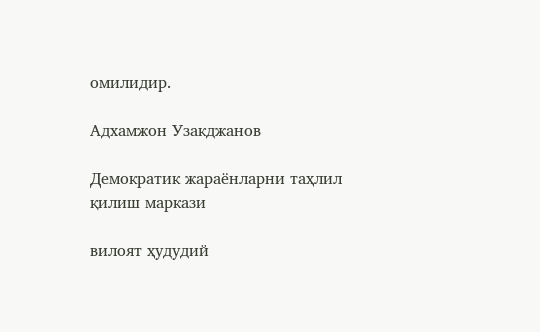омилидир.

Адхамжон Узакджанов

Демократик жараёнларни таҳлил қилиш маркази

вилоят ҳудудий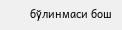бўлинмаси бош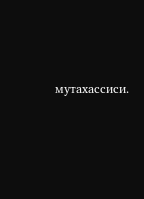мутахассиси.